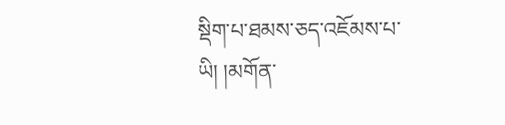སྡིག་པ་ཐམས་ཅད་འཇོམས་པ་ཡི། །མགོན་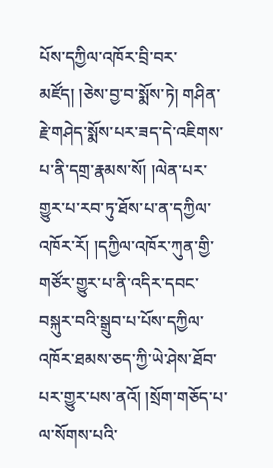པོས་དཀྱིལ་འཁོར་བྲི་བར་མཛོད། །ཅེས་བྱ་བ་སྨོས་ཏེ། གཤིན་རྗེ་གཤེད་སྨོས་པར་ཟད་དེ་འཇིགས་པ་ནི་དགྲ་རྣམས་སོ། །ལེན་པར་གྱུར་པ་རབ་ཏུ་ཐོས་པ་ན་དཀྱིལ་འཁོར་རོ། །དཀྱིལ་འཁོར་ཀུན་གྱི་གཙོར་གྱུར་པ་ནི་འདིར་དབང་བསྐུར་བའི་སྒྲུབ་པ་པོས་དཀྱིལ་འཁོར་ཐམས་ཅད་ཀྱི་ཡེ་ཤེས་ཐོབ་པར་གྱུར་པས་ནའོ། །སྲོག་གཅོད་པ་ལ་སོགས་པའི་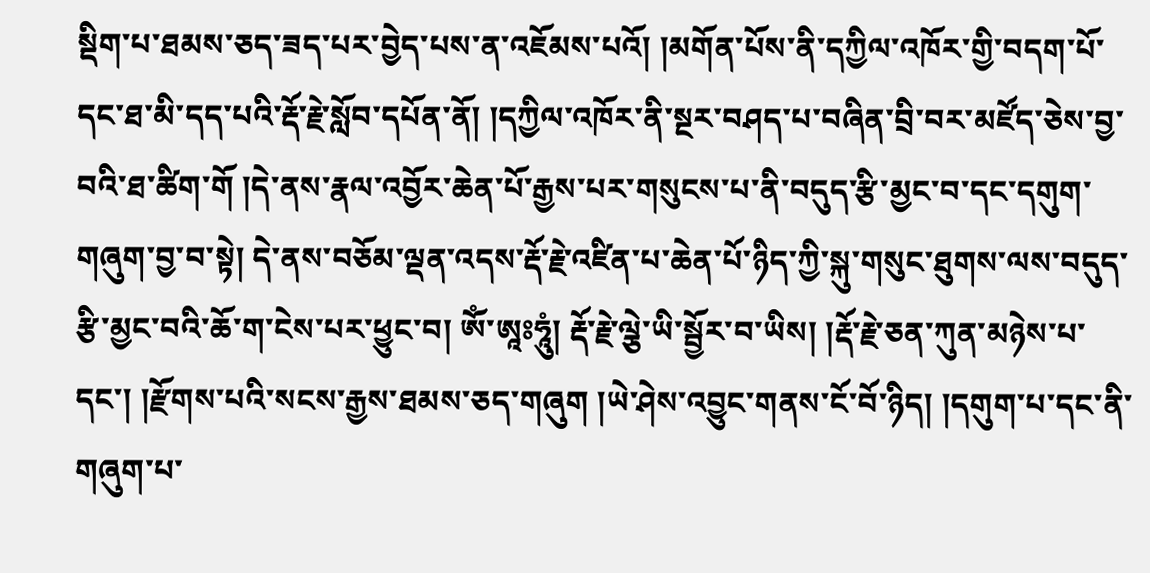སྡིག་པ་ཐམས་ཅད་ཟད་པར་བྱེད་པས་ན་འཇོམས་པའོ། །མགོན་པོས་ནི་དཀྱིལ་འཁོར་གྱི་བདག་པོ་དང་ཐ་མི་དད་པའི་རྡོ་རྗེ་སློབ་དཔོན་ནོ། །དཀྱིལ་འཁོར་ནི་སྔར་བཤད་པ་བཞིན་བྲི་བར་མཛོད་ཅེས་བྱ་བའི་ཐ་ཚིག་གོ །དེ་ནས་རྣལ་འབྱོར་ཆེན་པོ་རྒྱས་པར་གསུངས་པ་ནི་བདུད་རྩི་མྱང་བ་དང་དགུག་གཞུག་བྱ་བ་སྟེ། དེ་ནས་བཅོམ་ལྡན་འདས་རྡོ་རྗེ་འཛིན་པ་ཆེན་པོ་ཉིད་ཀྱི་སྐུ་གསུང་ཐུགས་ལས་བདུད་རྩི་མྱང་བའི་ཆོ་ག་ངེས་པར་ཕྱུང་བ། ཨོཾ་ཨཱཿཧཱུཾ། རྡོ་རྗེ་ལྕེ་ཡི་སྦྱོར་བ་ཡིས། །རྡོ་རྗེ་ཅན་ཀུན་མཉེས་པ་དང་། །རྫོགས་པའི་སངས་རྒྱས་ཐམས་ཅད་གཞུག །ཡེ་ཤེས་འབྱུང་གནས་ངོ་བོ་ཉིད། །དགུག་པ་དང་ནི་གཞུག་པ་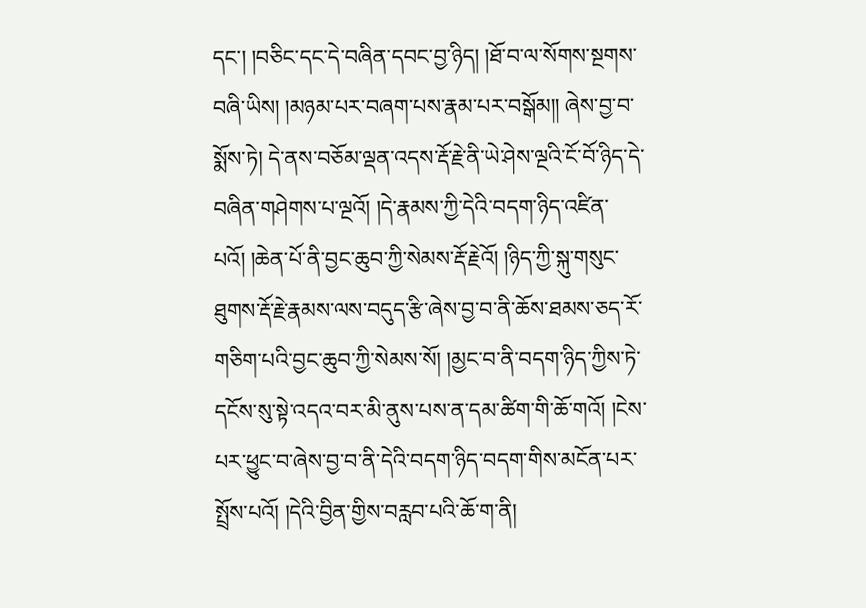དང་། །བཅིང་དང་དེ་བཞིན་དབང་བྱ་ཉིད། །ཐོ་བ་ལ་སོགས་སྔགས་བཞི་ཡིས། །མཉམ་པར་བཞག་པས་རྣམ་པར་བསྒོམ།། ཞེས་བྱ་བ་སྨོས་ཏེ། དེ་ནས་བཅོམ་ལྡན་འདས་རྡོ་རྗེ་ནི་ཡེ་ཤེས་ལྔའི་ངོ་བོ་ཉིད་དེ་བཞིན་གཤེགས་པ་ལྔའོ། །དེ་རྣམས་ཀྱི་དེའི་བདག་ཉིད་འཛིན་པའོ། །ཆེན་པོ་ནི་བྱང་ཆུབ་ཀྱི་སེམས་རྡོ་རྗེའོ། །ཉིད་ཀྱི་སྐུ་གསུང་ཐུགས་རྡོ་རྗེ་རྣམས་ལས་བདུད་རྩི་ཞེས་བྱ་བ་ནི་ཆོས་ཐམས་ཅད་རོ་གཅིག་པའི་བྱང་ཆུབ་ཀྱི་སེམས་སོ། །མྱང་བ་ནི་བདག་ཉིད་ཀྱིས་ཏེ་དངོས་སུ་སྟེ་འདའ་བར་མི་ནུས་པས་ན་དམ་ཚིག་གི་ཆོ་གའོ། །ངེས་པར་ཕྱུང་བ་ཞེས་བྱ་བ་ནི་དེའི་བདག་ཉིད་བདག་གིས་མངོན་པར་སྤྲོས་པའོ། །དེའི་བྱིན་གྱིས་བརླབ་པའི་ཆོ་ག་ནི།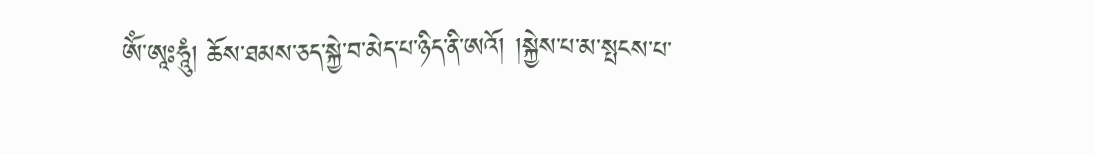ཨོཾ་ཨཱཿཧཱུཾ། ཆོས་ཐམས་ཅད་སྐྱེ་བ་མེད་པ་ཉིད་ནི་ཨའོ། །སྐྱེས་པ་མ་སྤངས་པ་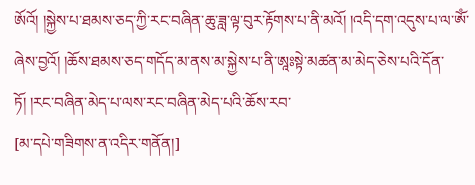ཨོའོ། །སྐྱེས་པ་ཐམས་ཅད་ཀྱི་རང་བཞིན་ཆུ་ཟླ་ལྟ་བུར་རྟོགས་པ་ནི་མའོ། །འདི་དག་འདུས་པ་ལ་ཨོཾ་ཞེས་བྱའོ། །ཆོས་ཐམས་ཅད་གདོད་མ་ནས་མ་སྐྱེས་པ་ནི་ཨཱཿསྟེ་མཚན་མ་མེད་ཅེས་པའི་དོན་ཏོ། །རང་བཞིན་མེད་པ་ལས་རང་བཞིན་མེད་པའི་ཆོས་རབ་
[མ་དཔེ་གཟིགས་ན་འདིར་གནོན།]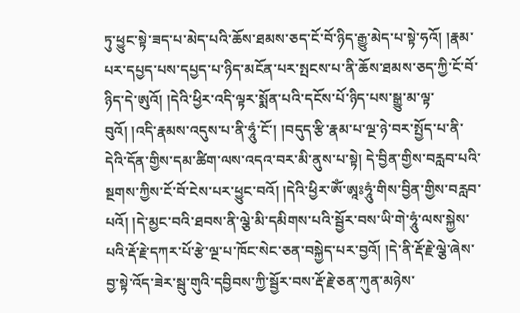ཏུ་ཕྱུང་སྟེ་ཟད་པ་མེད་པའི་ཆོས་ཐམས་ཅད་ངོ་བོ་ཉིད་རྒྱུ་མེད་པ་སྟེ་ཧའོ། །རྣམ་པར་དཔྱད་པས་དཔྱད་པ་ཉིད་མངོན་པར་སྤངས་པ་ནི་ཆོས་ཐམས་ཅད་ཀྱི་ངོ་བོ་ཉིད་དེ་ཨུའོ། །དེའི་ཕྱིར་འདི་ལྟར་སྨོན་པའི་དངོས་པོ་ཉིད་པས་སྒྱུ་མ་ལྟ་བུའོ། །འདི་རྣམས་འདུས་པ་ནི་ཧཱུཾ་ངོ་། །བདུད་རྩི་རྣམ་པ་ལྔ་ཉེ་བར་སྤྱོད་པ་ནི་དེའི་དོན་གྱིས་དམ་ཚིག་ལས་འདའ་བར་མི་ནུས་པ་སྟེ། དེ་བྱིན་གྱིས་བརླབ་པའི་སྔགས་ཀྱིས་ངོ་བོ་ངེས་པར་ཕྱུང་བའོ། །དེའི་ཕྱིར་ཨོཾ་ཨཱཿཧཱུཾ་གིས་བྱིན་གྱིས་བརླབ་པའོ། །དེ་མྱང་བའི་ཐབས་ནི་ལྕེ་མི་དམིགས་པའི་སྦྱོར་བས་ཡི་གེ་ཧཱུཾ་ལས་སྐྱེས་པའི་རྡོ་རྗེ་དཀར་པོ་རྩེ་ལྔ་པ་ཁོང་སེང་ཅན་བསྐྱེད་པར་བྱའོ། །དེ་ནི་རྡོ་རྗེ་ལྕེ་ཞེས་བྱ་སྟེ་འོད་ཟེར་སྦུ་གུའི་དབྱིབས་ཀྱི་སྦྱོར་བས་རྡོ་རྗེ་ཅན་ཀུན་མཉེས་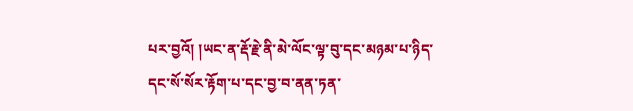པར་བྱའོ། །ཡང་ན་རྡོ་རྗེ་ནི་མེ་ལོང་ལྟ་བུ་དང་མཉམ་པ་ཉིད་དང་སོ་སོར་རྟོག་པ་དང་བྱ་བ་ནན་ཏན་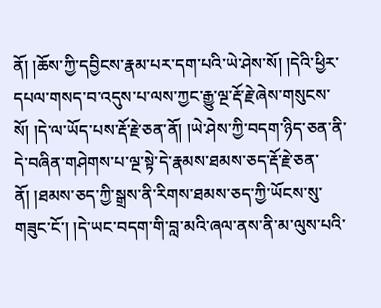ནོ། །ཆོས་ཀྱི་དབྱིངས་རྣམ་པར་དག་པའི་ཡེ་ཤེས་སོ། །དེའི་ཕྱིར་དཔལ་གསད་བ་འདུས་པ་ལས་ཀྱང་རྒྱུ་ལྔ་རྡོ་རྗེ་ཞེས་གསུངས་སོ། །དེ་ལ་ཡོད་པས་རྡོ་རྗེ་ཅན་ནོ། །ཡེ་ཤེས་ཀྱི་བདག་ཉིད་ཅན་ནི་དེ་བཞིན་གཤེགས་པ་ལྔ་སྟེ་དེ་རྣམས་ཐམས་ཅད་རྡོ་རྗེ་ཅན་ནོ། །ཐམས་ཅད་ཀྱི་སྒྲས་ནི་རིགས་ཐམས་ཅད་ཀྱི་ཡོངས་སུ་གཟུང་ངོ་། །དེ་ཡང་བདག་གི་བླ་མའི་ཞལ་ནས་ནི་མ་ལུས་པའི་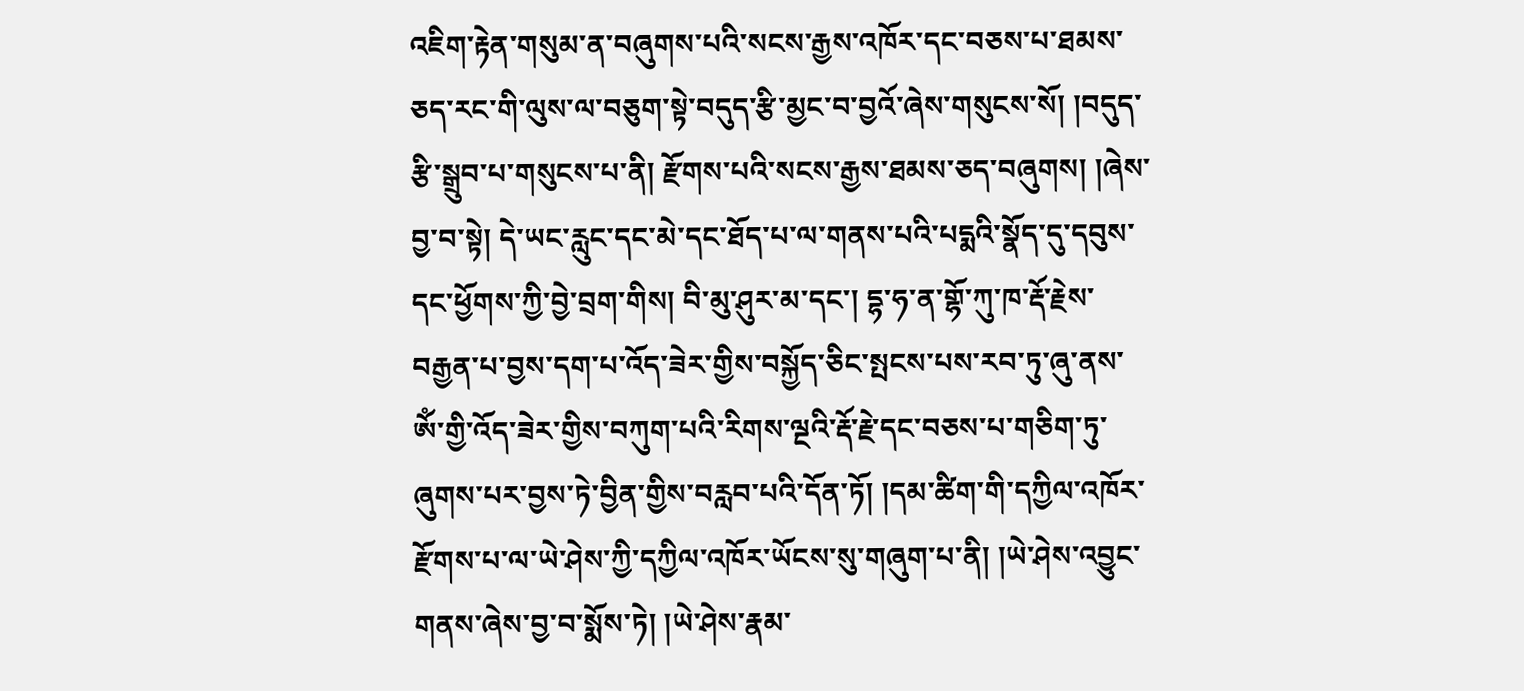འཇིག་རྟེན་གསུམ་ན་བཞུགས་པའི་སངས་རྒྱས་འཁོར་དང་བཅས་པ་ཐམས་ཅད་རང་གི་ལུས་ལ་བཅུག་སྟེ་བདུད་རྩི་མྱང་བ་བྱའོ་ཞེས་གསུངས་སོ། །བདུད་རྩི་སྒྲུབ་པ་གསུངས་པ་ནི། རྫོགས་པའི་སངས་རྒྱས་ཐམས་ཅད་བཞུགས། །ཞེས་བྱ་བ་སྟེ། དེ་ཡང་རླུང་དང་མེ་དང་ཐོད་པ་ལ་གནས་པའི་པདྨའི་སྣོད་དུ་དབུས་དང་ཕྱོགས་ཀྱི་བྱེ་བྲག་གིས། བི་མུ་ཤུར་མ་དང་། དྷ་ཧ་ན་གྷོ་ཀུ་ཁ་རྡོ་རྗེས་བརྒྱན་པ་བྱས་དག་པ་འོད་ཟེར་གྱིས་བསྐྱོད་ཅིང་སྤངས་པས་རབ་ཏུ་ཞུ་ནས་ཨོཾ་གྱི་འོད་ཟེར་གྱིས་བཀུག་པའི་རིགས་ལྔའི་རྡོ་རྗེ་དང་བཅས་པ་གཅིག་ཏུ་ཞུགས་པར་བྱས་ཏེ་བྱིན་གྱིས་བརླབ་པའི་དོན་ཏོ། །དམ་ཚིག་གི་དཀྱིལ་འཁོར་རྫོགས་པ་ལ་ཡེ་ཤེས་ཀྱི་དཀྱིལ་འཁོར་ཡོངས་སུ་གཞུག་པ་ནི། །ཡེ་ཤེས་འབྱུང་གནས་ཞེས་བྱ་བ་སྨོས་ཏེ། །ཡེ་ཤེས་རྣམ་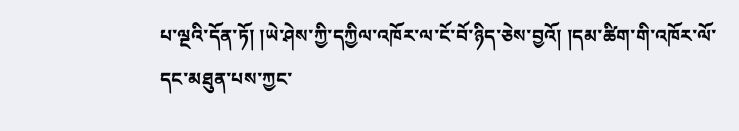པ་ལྔའི་དོན་ཏོ། །ཡེ་ཤེས་ཀྱི་དཀྱིལ་འཁོར་ལ་ངོ་བོ་ཉིད་ཅེས་བྱའོ། །དམ་ཚིག་གི་འཁོར་ལོ་དང་མཐུན་པས་ཀྱང་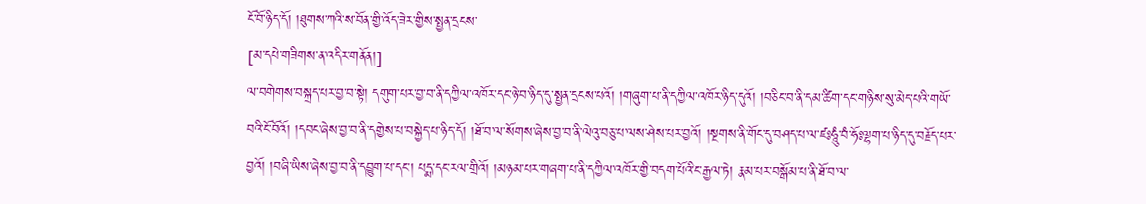ངོ་བོ་ཉིད་དོ། །ཐུགས་ཀའི་ས་བོན་གྱི་འོད་ཟེར་གྱིས་སྤྱན་དྲངས་
[མ་དཔེ་གཟིགས་ན་འདིར་གནོན།]
ལ་བགེགས་བསྐྲད་པར་བྱ་བ་སྟེ། དགུག་པར་བྱ་བ་ནི་དཀྱིལ་འཁོར་དང་ཉེ་བ་ཉིད་དུ་སྤྱན་དྲངས་པའོ། །གཞུག་པ་ནི་དཀྱིལ་འཁོར་ཉིད་དུའོ། །བཅིང་བ་ནི་དམ་ཚིག་དང་གཉིས་སུ་མེད་པའི་གཡོ་བའི་ངོ་བོའོ། །དབང་ཞེས་བྱ་བ་ནི་དགྱེས་པ་བསྐྱེད་པ་ཉིད་དོ། །ཐོ་བ་ལ་སོགས་ཞེས་བྱ་བ་ནི་ལེའུ་བཅུ་པ་ལས་ཤེས་པར་བྱའོ། །སྔགས་ནི་གོང་དུ་བཤད་པ་ལ་ཛཿཧཱུཾ་བཾ་ཧོཿལྷག་པ་ཉིད་དུ་བརྗོད་པར་བྱའོ། །བཞི་ཡིས་ཞེས་བྱ་བ་ནི་དབྱུག་པ་དང་། པདྨ་དང་རལ་གྲིའོ། །མཉམ་པར་གཞག་པ་ནི་དཀྱིལ་འཁོར་གྱི་བདག་པོའི་ང་རྒྱལ་ཏེ། རྣམ་པར་བསྒོམ་པ་ནི་ཐོ་བ་ལ་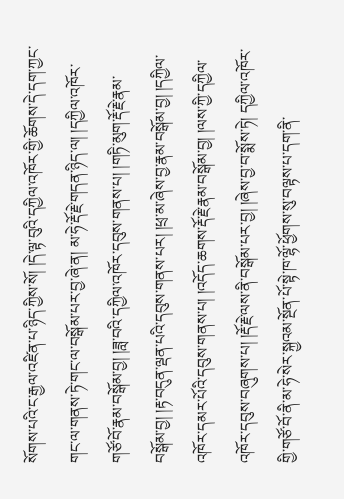སོགས་པའི་ང་རྒྱལ་འཛིན་པ་ཉིད་ཀྱིས་སོ། །དེ་ལྟ་བུའི་དཀྱིལ་འཁོར་གྱི་ཆོགས་དེ་དག་ཀྱང་གང་ལ་གནས་ཏེ་གང་ལ་བསྒོམ་པར་བྱ་ཞེ་ན། མ་ཧེ་རྡོ་རྗེ་གདན་ཉིད་ལ། །དཀྱིལ་འཁོར་གཙོ་བོ་རྣམ་བསྒོམ་བྱ། །ཟླ་བའི་དཀྱིལ་འཁོར་དབུས་གནས་པ། །གཏི་མུག་རྡོ་རྗེ་རྣམ་བསྒོམ་བྱ། །རྟ་བདུན་ལྡན་པའི་དབུས་གནས་པར། །ཕྲ་མ་ཞེས་བྱ་རྣམ་བསྒོམ་བྱ། །དཀྱིལ་འཁོར་དམར་པོའི་དབུས་གནས་པ། །འདོད་ཆགས་རྡོ་རྗེ་རྣམ་བསྒོམ་བྱ། །ལས་ཀྱི་དཀྱིལ་འཁོར་དབུས་བཞུགས་པ། །རྡོ་རྗེ་ལས་ནི་བསྒོམ་པར་བྱ། །ཞེས་བྱ་བ་སྨོས་ཏེ། དཀྱིལ་འཁོར་གྱི་གཙོ་བོ་ནི་མ་ཧེ་སེར་སྐྱའམ་སྔོན་པོ་སྟེ་ཁ་ལྷོ་ཕྱོགས་སུ་བལྟས་པ་དག་ནི་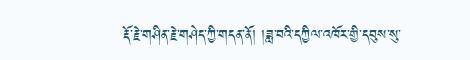རྡོ་རྗེ་གཤིན་རྗེ་གཤེད་ཀྱི་གདན་ནོ། །ཟླ་བའི་དཀྱིལ་འཁོར་གྱི་དབུས་སུ་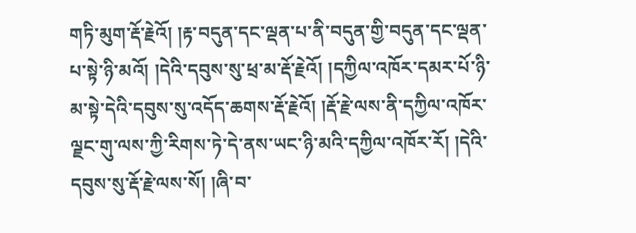གཏི་མུག་རྡོ་རྗེའོ། །རྟ་བདུན་དང་ལྡན་པ་ནི་བདུན་གྱི་བདུན་དང་ལྡན་པ་སྟེ་ཉི་མའོ། །དེའི་དབུས་སུ་ཕྲ་མ་རྡོ་རྗེའོ། །དཀྱིལ་འཁོར་དམར་པོ་ཉི་མ་སྟེ་དེའི་དབུས་སུ་འདོད་ཆགས་རྡོ་རྗེའོ། །རྡོ་རྗེ་ལས་ནི་དཀྱིལ་འཁོར་ལྗང་གུ་ལས་ཀྱི་རིགས་ཏེ་དེ་ནས་ཡང་ཉི་མའི་དཀྱིལ་འཁོར་རོ། །དེའི་དབུས་སུ་རྡོ་རྗེ་ལས་སོ། །ཞི་བ་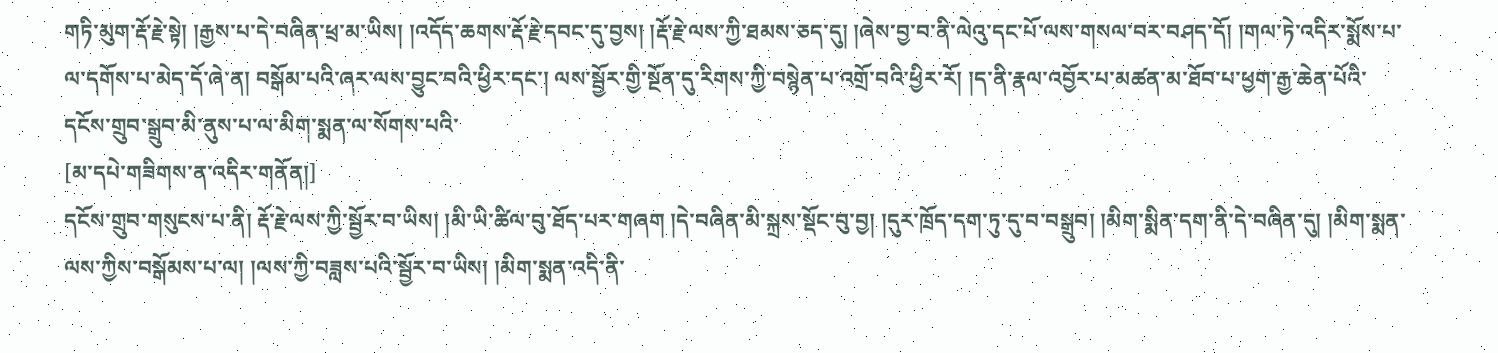གཏི་མུག་རྡོ་རྗེ་སྟེ། །རྒྱས་པ་དེ་བཞིན་ཕྲ་མ་ཡིས། །འདོད་ཆགས་རྡོ་རྗེ་དབང་དུ་བྱས། །རྡོ་རྗེ་ལས་ཀྱི་ཐམས་ཅད་དུ། །ཞེས་བྱ་བ་ནི་ལེའུ་དང་པོ་ལས་གསལ་བར་བཤད་དོ། །གལ་ཏེ་འདིར་སྨོས་པ་ལ་དགོས་པ་མེད་དོ་ཞེ་ན། བསྒོམ་པའི་ཞར་ལས་བྱུང་བའི་ཕྱིར་དང་། ལས་སྦྱོར་གྱི་སྔོན་དུ་རིགས་ཀྱི་བསྙེན་པ་འགྲོ་བའི་ཕྱིར་རོ། །ད་ནི་རྣལ་འབྱོར་པ་མཚན་མ་ཐོབ་པ་ཕྱག་རྒྱ་ཆེན་པོའི་དངོས་གྲུབ་སྒྲུབ་མི་ནུས་པ་ལ་མིག་སྨན་ལ་སོགས་པའི་
[མ་དཔེ་གཟིགས་ན་འདིར་གནོན།]
དངོས་གྲུབ་གསུངས་པ་ནི། རྡོ་རྗེ་ལས་ཀྱི་སྦྱོར་བ་ཡིས། །མི་ཡི་ཚིལ་བུ་ཐོད་པར་གཞག །དེ་བཞིན་མི་སྐྲས་སྡོང་བུ་བྱ། །དུར་ཁྲོད་དག་ཏུ་དུ་བ་བསྒྲུབ། །མིག་སྨིན་དག་ནི་དེ་བཞིན་དུ། །མིག་སྨན་ལས་ཀྱིས་བསྒོམས་པ་ལ། །ལས་ཀྱི་བཟླས་པའི་སྦྱོར་བ་ཡིས། །མིག་སྨན་འདི་ནི་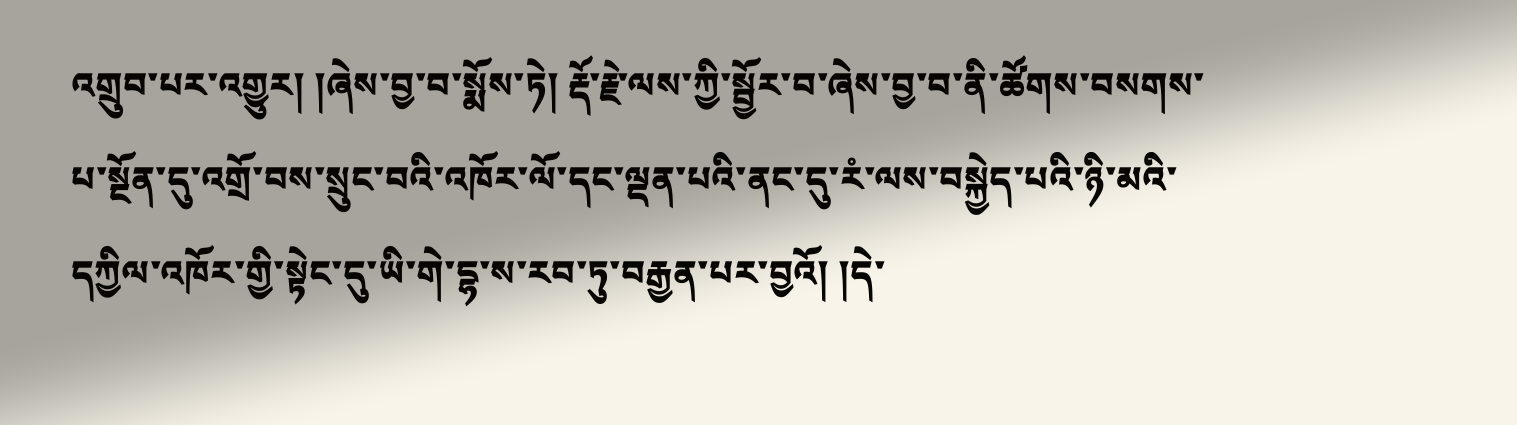འགྲུབ་པར་འགྱུར། །ཞེས་བྱ་བ་སྨོས་ཏེ། རྡོ་རྗེ་ལས་ཀྱི་སྦྱོར་བ་ཞེས་བྱ་བ་ནི་ཚོགས་བསགས་པ་སྔོན་དུ་འགྲོ་བས་སྲུང་བའི་འཁོར་ལོ་དང་ལྡན་པའི་ནང་དུ་རཾ་ལས་བསྐྱེད་པའི་ཉི་མའི་དཀྱིལ་འཁོར་གྱི་སྟེང་དུ་ཡི་གེ་དྷ་ས་རབ་ཏུ་བརྒྱན་པར་བྱའོ། །དེ་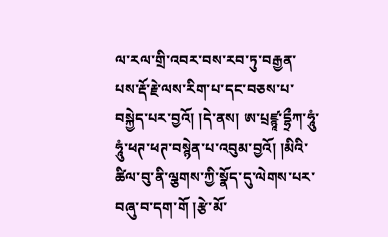ལ་རལ་གྲི་འབར་བས་རབ་ཏུ་བརྒྱན་པས་རྡོ་རྗེ་ལས་རིག་པ་དང་བཅས་པ་བསྐྱེད་པར་བྱའོ། །དེ་ནས། ཨ་པྲཛྙཱ་དྷྲྀཀ་ཧཱུཾ་ཧཱུཾ་ཕཊ་ཕཊ་བསྙེན་པ་འབུམ་བྱའོ། །མིའི་ཚིལ་བུ་ནི་ལྕགས་ཀྱི་སྣོད་དུ་ལེགས་པར་བཞུ་བ་དག་གོ །རྩེ་མོ་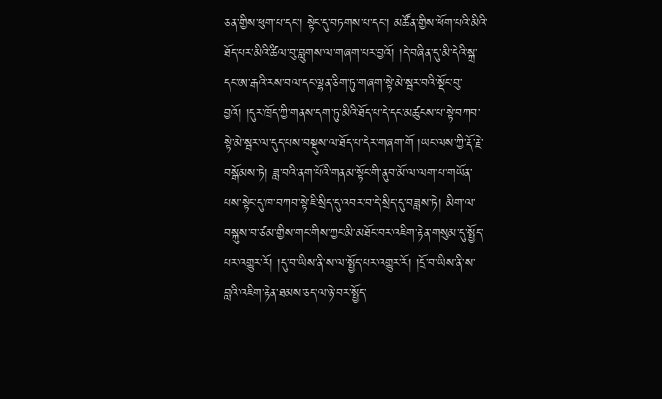ཅན་གྱིས་ཕུག་པ་དང་། སྟེང་དུ་བཏགས་པ་དང་། མཚོན་གྱིས་ཕོག་པའི་མིའི་ཐོད་པར་མིའི་ཚིལ་བུ་བླུགས་ལ་གཞག་པར་བྱའོ། །དེ་བཞིན་དུ་མི་དེའི་སྐྲ་དང་ཨ་རྒའི་རས་བལ་དང་ལྷན་ཅིག་ཏུ་གཞག་སྟེ་མེ་སྦར་བའི་སྡོང་བུ་བྱའོ། །དུར་ཁྲོད་ཀྱི་གནས་དག་ཏུ་མིའི་ཐོད་པ་དེ་དང་མཚུངས་པ་སྟེ་བཀབ་སྟེ་མེ་སྦར་ལ་དུད་པས་བསྡུས་ལ་ཐོད་པ་དེར་གཞག་གོ །ཡང་ལས་ཀྱི་རྡོ་རྗེ་བསྒོམས་ཏེ། ཟླ་བའི་ནག་པོའི་གནམ་སྟོང་གི་ནུབ་མོ་ལ་ལག་པ་གཡོན་པས་སྟེང་དུ་ཁ་བཀབ་སྟེ་ཇི་སྲིད་དུ་འབར་བ་དེ་སྲིད་དུ་བཟླས་ཏེ། མིག་ལ་བསྐུས་བ་ཙམ་གྱིས་གང་གིས་ཀྱང་མི་མཐོང་བར་འཇིག་རྟེན་གསུམ་དུ་སྤྱོད་པར་འགྱུར་རོ། །དུ་བ་ཡིས་ནི་ས་ལ་སྤྱོད་པར་འགྱུར་རོ། །དྲོ་བ་ཡིས་ནི་ས་བླའི་འཇིག་རྟེན་ཐམས་ཅད་ལ་ཉེ་བར་སྤྱོད་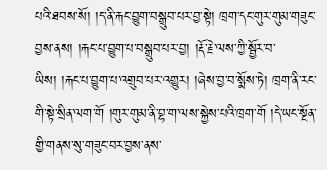པའི་ཐབས་སོ། །ད་ནི་རྐང་བྱུག་བསྒྲུབ་པར་བྱ་སྟེ། ཁྲག་དང་གུར་གུམ་གཟུང་བྱས་ནས། །རྐང་པ་བྱུག་པ་བསྒྲུབ་པར་བྱ། །རྡོ་རྗེ་ལས་ཀྱི་སྦྱོར་བ་ཡིས། །རྐང་པ་བྱུག་པ་འགྲུབ་པར་འགྱུར། །ཞེས་བྱ་བ་སྨོས་ཏེ། ཁྲག་ནི་རང་གི་སྟེ་སྲིན་ལག་གོ །གུར་གུམ་ནི་བྷ་ག་ལས་སྐྱེས་པའི་ཁྲག་གོ །དེ་ཡང་སྔོན་གྱི་གནས་སུ་གཟུང་བར་བྱས་ནས་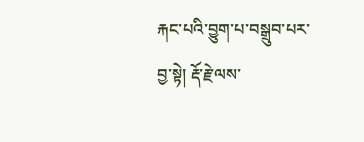རྐང་པའི་བྱུག་པ་བསྒྲུབ་པར་བྱ་སྟེ། རྡོ་རྗེ་ལས་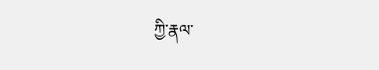ཀྱི་རྣལ་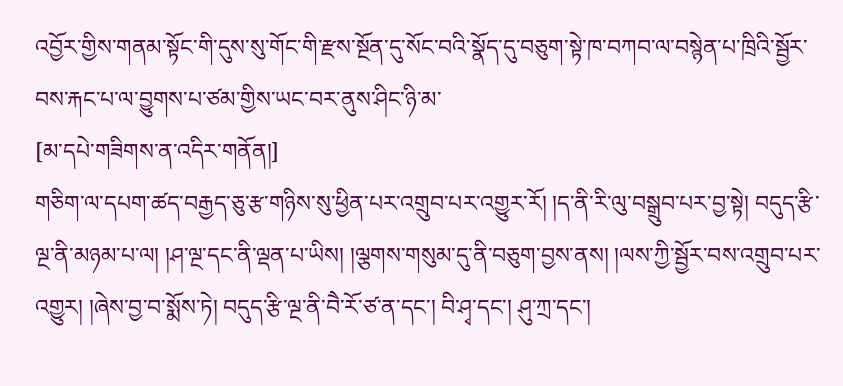འབྱོར་གྱིས་གནམ་སྟོང་གི་དུས་སུ་གོང་གི་རྫས་སྔོན་དུ་སོང་བའི་སྣོད་དུ་བཅུག་སྟེ་ཁ་བཀབ་ལ་བསྙེན་པ་ཁྲིའི་སྦྱོར་བས་རྐང་པ་ལ་བྱུགས་པ་ཙམ་གྱིས་ཡང་བར་ནུས་ཤིང་ཉི་མ་
[མ་དཔེ་གཟིགས་ན་འདིར་གནོན།]
གཅིག་ལ་དཔག་ཚད་བརྒྱད་ཅུ་རྩ་གཉིས་སུ་ཕྱིན་པར་འགྲུབ་པར་འགྱུར་རོ། །ད་ནི་རི་ལུ་བསྒྲུབ་པར་བྱ་སྟེ། བདུད་རྩི་ལྔ་ནི་མཉམ་པ་ལ། །ཤ་ལྔ་དང་ནི་ལྡན་པ་ཡིས། །ལྕགས་གསུམ་དུ་ནི་བཅུག་བྱས་ནས། །ལས་ཀྱི་སྦྱོར་བས་འགྲུབ་པར་འགྱུར། །ཞེས་བྱ་བ་སྨོས་ཏེ། བདུད་རྩི་ལྔ་ནི་བཻ་རོ་ཙ་ན་དང་། བི་ཤྭ་དང་། ཤུ་ཀྲ་དང་།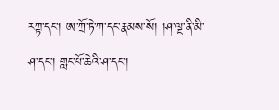རཀྟ་དང་། ཨ་ཀྲོ་ཏེ་ཀ་དང་རྣམས་སོ། །ཤ་ལྔ་ནི་མི་ཤ་དང་། གླང་པོ་ཆེའི་ཤ་དང་།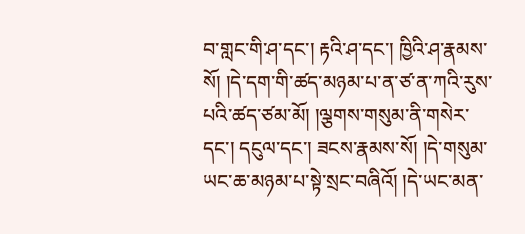བ་གླང་གི་ཤ་དང་། རྟའི་ཤ་དང་། ཁྱིའི་ཤ་རྣམས་སོ། །དེ་དག་གི་ཚད་མཉམ་པ་ན་ཙ་ན་ཀའི་རུས་པའི་ཚད་ཙམ་མོ། །ལྕགས་གསུམ་ནི་གསེར་དང་། དངུལ་དང་། ཟངས་རྣམས་སོ། །དེ་གསུམ་ཡང་ཆ་མཉམ་པ་སྟེ་སྲང་བཞིའོ། །དེ་ཡང་མན་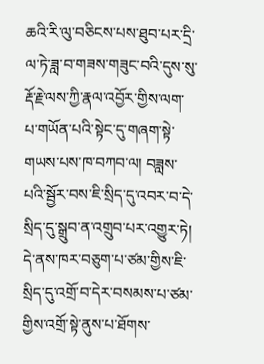ཆའི་རི་ལུ་བཅིངས་པས་ཐུབ་པར་དྲི་ལ་ཏེ་ཟླ་བ་གཟས་གཟུང་བའི་དུས་སུ་རྡོ་རྗེ་ལས་ཀྱི་རྣལ་འབྱོར་གྱིས་ལག་པ་གཡོན་པའི་སྟེང་དུ་གཞག་སྟེ་གཡས་པས་ཁ་བཀབ་ལ། བཟླས་པའི་སྦྱོར་བས་ཇི་སྲིད་དུ་འབར་བ་དེ་སྲིད་དུ་སྒྲུབ་ན་འགྲུབ་པར་འགྱུར་ཏེ། དེ་ནས་ཁར་བཅུག་པ་ཙམ་གྱིས་ཇི་སྲིད་དུ་འགྲོ་བ་དེར་བསམས་པ་ཙམ་གྱིས་འགྲོ་སྟེ་ནུས་པ་ཐོགས་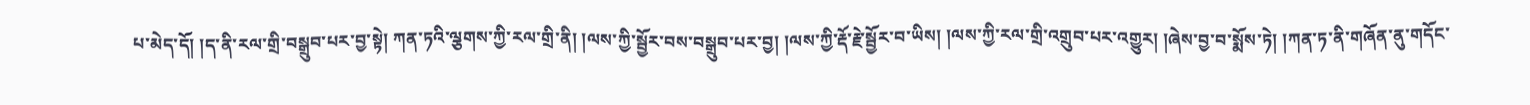པ་མེད་དོ། །ད་ནི་རལ་གྲི་བསྒྲུབ་པར་བྱ་སྟེ། ཀན་ཏའི་ལྕགས་ཀྱི་རལ་གྲི་ནི། །ལས་ཀྱི་སྦྱོར་བས་བསྒྲུབ་པར་བྱ། །ལས་ཀྱི་རྡོ་རྗེ་སྦྱོར་བ་ཡིས། །ལས་ཀྱི་རལ་གྲི་འགྲུབ་པར་འགྱུར། །ཞེས་བྱ་བ་སྨོས་ཏེ། །ཀན་ཏ་ནི་གཞོན་ནུ་གདོང་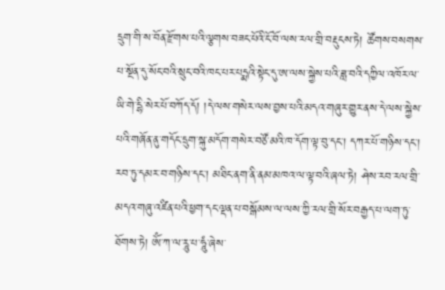དྲུག་གི་ས་བོན་རྫོགས་པའི་ལྕགས་བཟང་པོའི་ངོ་བོ་ལས་རལ་གྲི་བརྡུངས་ཏེ། ཚོགས་བསགས་པ་སྔོན་དུ་སོང་བའི་སྲུང་བའི་ཁང་པར་པདྨའི་སྟེང་དུ་ཨ་ལས་སྐྱེས་པའི་ཟླ་བའི་དཀྱིལ་འཁོར་ལ་ཡི་གེ་དྷི་སེར་པོ་བཀོད་དོ། །དེ་ལས་གསེར་ལས་བྱས་པའི་མདའ་གཞུར་གྱུར་ནས་དེ་ལས་སྐྱེས་པའི་གཞོན་ནུ་གདོང་དྲུག་སྐུ་མདོག་གསེར་བཙོ་མའི་ཁ་དོག་ལྟ་བུ་དང་། དཀར་པོ་གཉིས་དང་། རབ་ཏུ་དམར་བ་གཉིས་དང་། མཐིང་ནག་ནི་ནམ་མཁའ་ལ་ལྟ་བའི་ཞལ་ཏེ། ཤེས་རབ་རལ་གྲི་མདའ་གཞུ་འཛིན་པའི་ཕྱག་དང་ལྡན་པ་བསྒོམས་ལ་ལས་ཀྱི་རལ་གྲི་སོར་བརྒྱད་པ་ལག་ཏུ་ཐོགས་ཏེ། ཨོཾ་ཀ་ལ་རཱུ་པ་ཧཱུཾ་ཞེས་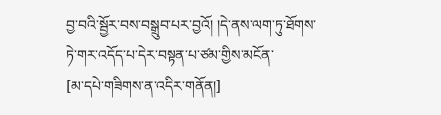བྱ་བའི་སྦྱོར་བས་བསྒྲུབ་པར་བྱའོ། །དེ་ནས་ལག་ཏུ་ཐོགས་ཏེ་གར་འདོད་པ་དེར་བསྟན་པ་ཙམ་གྱིས་མངོན་
[མ་དཔེ་གཟིགས་ན་འདིར་གནོན།]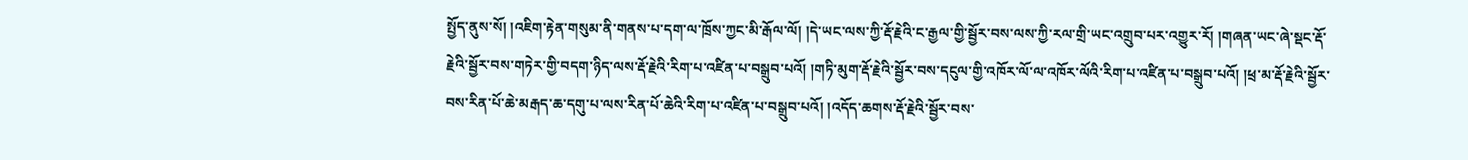སྤྱོད་ནུས་སོ། །འཇིག་རྟེན་གསུམ་ནི་གནས་པ་དག་ལ་ཁྲོས་ཀྱང་མི་རྒོལ་ལོ། །དེ་ཡང་ལས་ཀྱི་རྡོ་རྗེའི་ང་རྒྱལ་གྱི་སྦྱོར་བས་ལས་ཀྱི་རལ་གྲི་ཡང་འགྲུབ་པར་འགྱུར་རོ། །གཞན་ཡང་ཞེ་སྡང་རྡོ་རྗེའི་སྦྱོར་བས་གཏེར་གྱི་བདག་ཉིད་ལས་རྡོ་རྗེའི་རིག་པ་འཛིན་པ་བསྒྲུབ་པའོ། །གཏི་མུག་རྡོ་རྗེའི་སྦྱོར་བས་དངུལ་གྱི་འཁོར་ལོ་ལ་འཁོར་ལོའི་རིག་པ་འཛིན་པ་བསྒྲུབ་པའོ། །ཕྲ་མ་རྡོ་རྗེའི་སྦྱོར་བས་རིན་པོ་ཆེ་མརྒད་ཆ་དགུ་པ་ལས་རིན་པོ་ཆེའི་རིག་པ་འཛིན་པ་བསྒྲུབ་པའོ། །འདོད་ཆགས་རྡོ་རྗེའི་སྦྱོར་བས་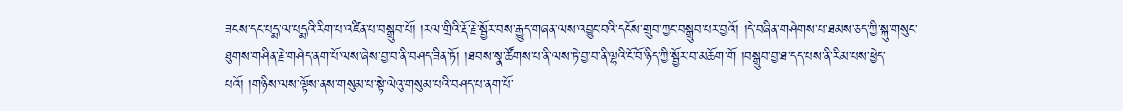ཟངས་དང་པདྨ་ལ་པདྨའི་རིག་པ་འཛིན་པ་བསྒྲུབ་པོ། །རལ་གྲིའི་རྡོ་རྗེ་སྦྱོར་བས་རྒྱུད་གཞན་ལས་འབྱུང་བའི་དངོས་གྲུབ་ཀྱང་བསྒྲུབ་པར་བྱའོ། །དེ་བཞིན་གཤེགས་པ་ཐམས་ཅད་ཀྱི་སྐུ་གསུང་ཐུགས་གཤིན་རྗེ་གཤེད་ནག་པོ་ལས་ཞེས་བྱ་བ་ནི་བཤད་ཟིན་ཏོ། །ཐབས་སྣ་ཚོགས་པ་ནི་ལས་ཏེ་བྱ་བ་ནི་ལྷའི་ངོ་བོ་ཉིད་ཀྱི་སྦྱོར་བ་མཆོག་གོ །བསྒྲུབ་བྱ་ཐ་དད་པས་ནི་རིམ་པས་ཕྱེད་པའོ། །གཉིས་ལས་ལྟོས་ནས་གསུམ་པ་སྟེ་ལེའུ་གསུམ་པའི་བཤད་པ་ནག་པོ་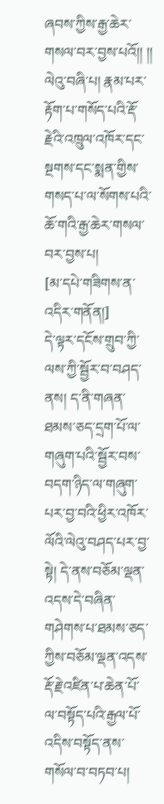ཞབས་ཀྱིས་རྒྱ་ཆེར་གསལ་བར་བྱས་པའོ།། །།
ལེའུ་བཞི་པ། རྣམ་པར་རྟོག་པ་གསོད་པའི་རྡོ་རྗེའི་འཁྲུལ་འཁོར་དང་སྔགས་དང་སྨན་གྱིས་གསད་པ་ལ་སོགས་པའི་ཆོ་གའི་རྒྱ་ཆེར་གསལ་བར་བྱས་པ།
[མ་དཔེ་གཟིགས་ན་འདིར་གནོན།]
དེ་ལྟར་དངོས་གྲུབ་ཀྱི་ལས་ཀྱི་སྦྱོར་བ་བཤད་ནས། ད་ནི་གཞན་ཐམས་ཅད་དྲག་པོ་ལ་གཞུག་པའི་སྦྱོར་བས་བདག་ཉིད་ལ་གཞུག་པར་བྱ་བའི་ཕྱིར་འཁོར་ལོའི་ལེའུ་བཤད་པར་བྱ་སྟེ། དེ་ནས་བཅོམ་ལྡན་འདས་དེ་བཞིན་གཤེགས་པ་ཐམས་ཅད་ཀྱིས་བཅོམ་ལྡན་འདས་རྡོ་རྗེ་འཛིན་པ་ཆེན་པོ་ལ་བསྟོད་པའི་རྒྱལ་པོ་འདིས་བསྟོད་ནས་གསོལ་བ་བཏབ་པ།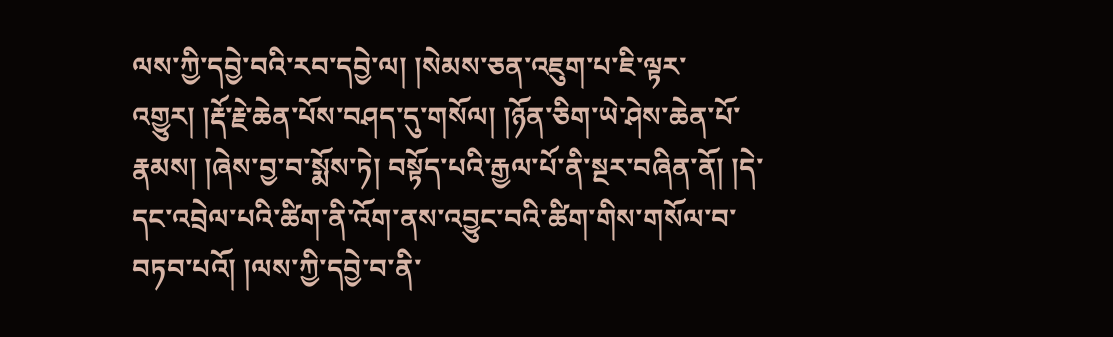ལས་ཀྱི་དབྱེ་བའི་རབ་དབྱེ་ལ། །སེམས་ཅན་འཇུག་པ་ཇི་ལྟར་འགྱུར། །རྡོ་རྗེ་ཆེན་པོས་བཤད་དུ་གསོལ། །ཉོན་ཅིག་ཡེ་ཤེས་ཆེན་པོ་རྣམས། །ཞེས་བྱ་བ་སྨོས་ཏེ། བསྟོད་པའི་རྒྱལ་པོ་ནི་སྔར་བཞིན་ནོ། །དེ་དང་འབྲེལ་པའི་ཚིག་ནི་འོག་ནས་འབྱུང་བའི་ཚིག་གིས་གསོལ་བ་བཏབ་པའོ། །ལས་ཀྱི་དབྱེ་བ་ནི་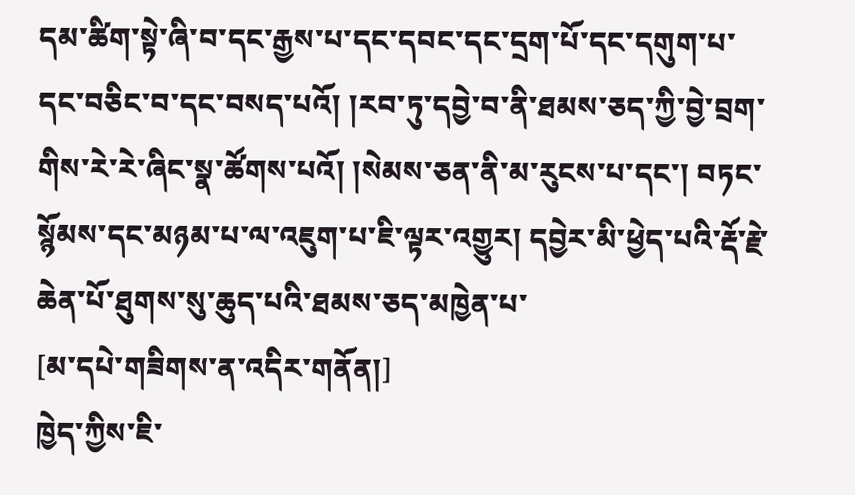དམ་ཚིག་སྟེ་ཞི་བ་དང་རྒྱས་པ་དང་དབང་དང་དྲག་པོ་དང་དགུག་པ་དང་བཅིང་བ་དང་བསད་པའོ། །རབ་ཏུ་དབྱེ་བ་ནི་ཐམས་ཅད་ཀྱི་བྱེ་བྲག་གིས་རེ་རེ་ཞིང་སྣ་ཚོགས་པའོ། །སེམས་ཅན་ནི་མ་རུངས་པ་དང་། བཏང་སྙོམས་དང་མཉམ་པ་ལ་འཇུག་པ་ཇི་ལྟར་འགྱུར། དབྱེར་མི་ཕྱེད་པའི་རྡོ་རྗེ་ཆེན་པོ་ཐུགས་སུ་ཆུད་པའི་ཐམས་ཅད་མཁྱེན་པ་
[མ་དཔེ་གཟིགས་ན་འདིར་གནོན།]
ཁྱེད་ཀྱིས་ཇི་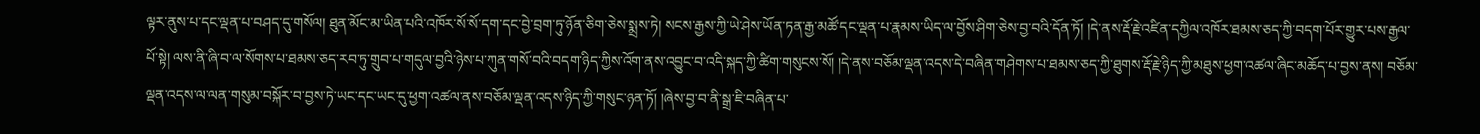ལྟར་ནུས་པ་དང་ལྡན་པ་བཤད་དུ་གསོལ། ཐུན་མོང་མ་ཡིན་པའི་འཁོར་སོ་སོ་དག་དང་བྱེ་བྲག་ཏུ་ཉོན་ཅིག་ཅེས་སྨྲས་ཏེ། སངས་རྒྱས་ཀྱི་ཡེ་ཤེས་ཡོན་ཏན་རྒྱ་མཚོ་དང་ལྡན་པ་རྣམས་ཡིད་ལ་བྱོས་ཤིག་ཅེས་བྱ་བའི་དོན་ཏོ། །དེ་ནས་རྡོ་རྗེ་འཛིན་དཀྱིལ་འཁོར་ཐམས་ཅད་ཀྱི་བདག་པོར་གྱུར་པས་རྒྱལ་པོ་སྟེ། ལས་ནི་ཞི་བ་ལ་སོགས་པ་ཐམས་ཅད་རབ་ཏུ་གྲུབ་པ་གདུལ་བྱའི་ཉེས་པ་ཀུན་གསོ་བའི་བདག་ཉིད་ཀྱིས་འོག་ནས་འབྱུང་བ་འདི་སྐད་ཀྱི་ཚིག་གསུངས་སོ། །དེ་ནས་བཅོམ་ལྡན་འདས་དེ་བཞིན་གཤེགས་པ་ཐམས་ཅད་ཀྱི་ཐུགས་རྡོ་རྗེ་ཉིད་ཀྱི་མཐུས་ཕྱག་འཚལ་ཞིང་མཆོད་པ་བྱས་ནས། བཅོམ་ལྡན་འདས་ལ་ལན་གསུམ་བསྐོར་བ་བྱས་ཏེ་ཡང་དང་ཡང་དུ་ཕྱག་འཚལ་ནས་བཅོམ་ལྡན་འདས་ཉིད་ཀྱི་གསུང་ཉན་ཏོ། །ཞེས་བྱ་བ་ནི་སྒྲ་ཇི་བཞིན་པ་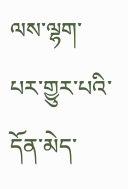ལས་ལྷག་པར་གྱུར་པའི་དོན་མེད་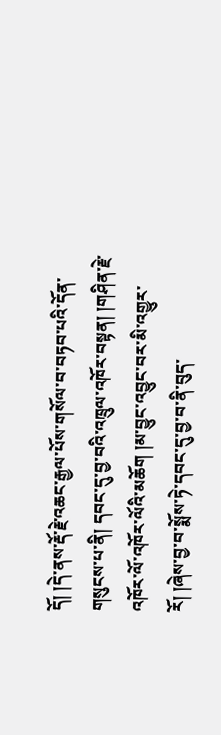དོ། །དེ་ནས་རྡོ་རྗེ་འཆང་རྒྱལ་པོས་གསོལ་བ་བཏབ་པའི་དོན་གསུངས་པ་ནི། དབང་དུ་བྱ་བའི་འཁྲུལ་འཁོར་བསྟན། །གཤིན་རྗེ་འཁོར་ལོ་འཁོར་ལོའི་མཆོག །མ་བྱུང་འབྱུང་བར་མི་འགྱུར་རོ། །ཞེས་བྱ་བ་སྨོས་ཏེ་དབང་དུ་བྱ་བ་ནི་བུད་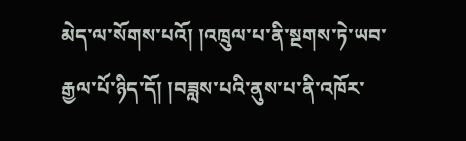མེད་ལ་སོགས་པའོ། །འཁྲུལ་པ་ནི་སྔགས་ཏེ་ཡབ་རྒྱལ་པོ་ཉིད་དོ། །བཟླས་པའི་ནུས་པ་ནི་འཁོར་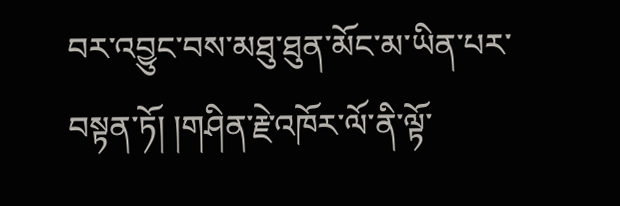བར་འབྱུང་བས་མཐུ་ཐུན་མོང་མ་ཡིན་པར་བསྟན་ཏོ། །གཤིན་རྗེ་འཁོར་ལོ་ནི་ལྟོ་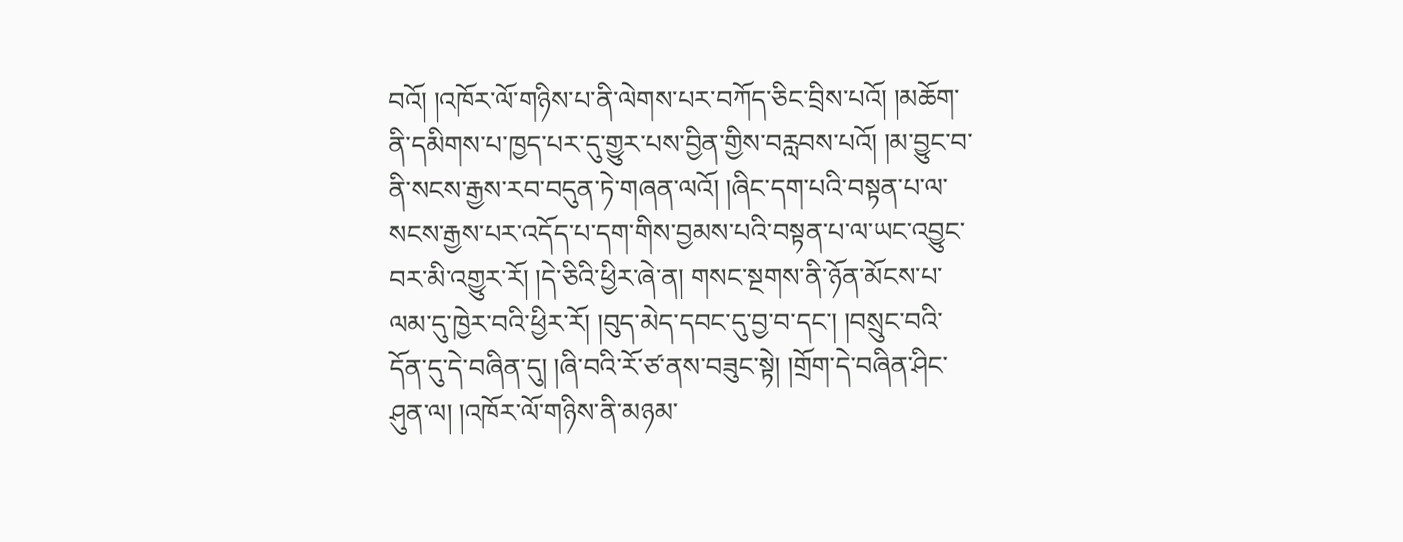བའོ། །འཁོར་ལོ་གཉིས་པ་ནི་ལེགས་པར་བཀོད་ཅིང་བྲིས་པའོ། །མཆོག་ནི་དམིགས་པ་ཁྱད་པར་དུ་གྱུར་པས་བྱིན་གྱིས་བརླབས་པའོ། །མ་བྱུང་བ་ནི་སངས་རྒྱས་རབ་བདུན་ཏེ་གཞན་ལའོ། །ཞིང་དག་པའི་བསྟན་པ་ལ་སངས་རྒྱས་པར་འདོད་པ་དག་གིས་བྱམས་པའི་བསྟན་པ་ལ་ཡང་འབྱུང་བར་མི་འགྱུར་རོ། །དེ་ཅིའི་ཕྱིར་ཞེ་ན། གསང་སྔགས་ནི་ཉོན་མོངས་པ་ལམ་དུ་ཁྱེར་བའི་ཕྱིར་རོ། །བུད་མེད་དབང་དུ་བྱ་བ་དང་། །བསྲུང་བའི་དོན་དུ་དེ་བཞིན་དུ། །ཞི་བའི་རོ་ཙ་ནས་བཟུང་སྟེ། །གྲོག་དེ་བཞིན་ཤིང་ཤུན་ལ། །འཁོར་ལོ་གཉིས་ནི་མཉམ་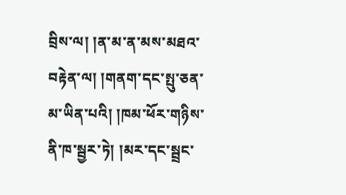བྲིས་ལ། །ན་མ་ན་མས་མཐའ་བརྟེན་ལ། །གནག་དང་སྤུ་ཅན་མ་ཡིན་པའི། །ཁམ་ཕོར་གཉིས་ནི་ཁ་སྦྱར་ཏེ། །མར་དང་སྦྲང་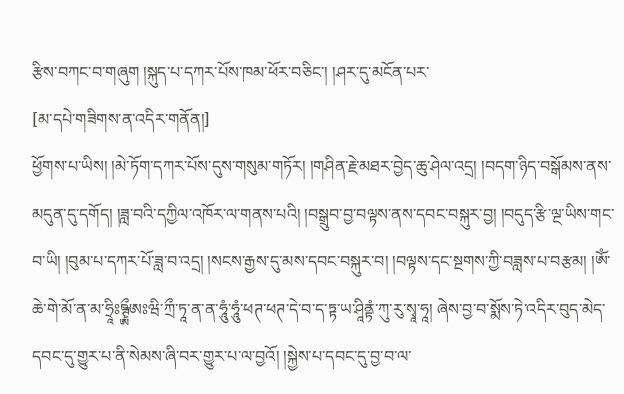རྩིས་བཀང་བ་གཞུག །སྐུད་པ་དཀར་པོས་ཁམ་ཕོར་བཅིང་། །ཤར་དུ་མངོན་པར་
[མ་དཔེ་གཟིགས་ན་འདིར་གནོན།]
ཕྱོགས་པ་ཡིས། །མེ་ཏོག་དཀར་པོས་དུས་གསུམ་གཏོར། །གཤིན་རྗེ་མཐར་བྱེད་ཆུ་ཤེལ་འདྲ། །བདག་ཉིད་བསྒོམས་ནས་མདུན་དུ་དགོད། །ཟླ་བའི་དཀྱིལ་འཁོར་ལ་གནས་པའི། །བསྒྲུབ་བྱ་བལྟས་ནས་དབང་བསྐུར་བྱ། །བདུད་རྩི་ལྔ་ཡིས་གང་བ་ཡི། །བུམ་པ་དཀར་པོ་ཟླ་བ་འདྲ། །སངས་རྒྱས་དུ་མས་དབང་བསྐུར་བ། །བལྟས་དང་སྔགས་ཀྱི་བཟླས་པ་བརྩམ། །ཨོཾ་ཆེ་གེ་མོ་ན་མ་ཧྲཱིཿཥྚྭྸྀཨཿཝི་ཀྲྀ་ཏཱ་ན་ན་ཧཱུཾ་ཧཱུཾ་ཕཊ་ཕཊ་དེ་བ་ད་ཏྟ་ཡ་ཤཱིནྟཾ་ཀུ་རུ་སྭཱ་ཧཱ། ཞེས་བྱ་བ་སྨོས་ཏེ་འདིར་བུད་མེད་དབང་དུ་གྱུར་པ་ནི་སེམས་ཞི་བར་གྱུར་པ་ལ་བྱའོ། །སྐྱེས་པ་དབང་དུ་བྱ་བ་ལ་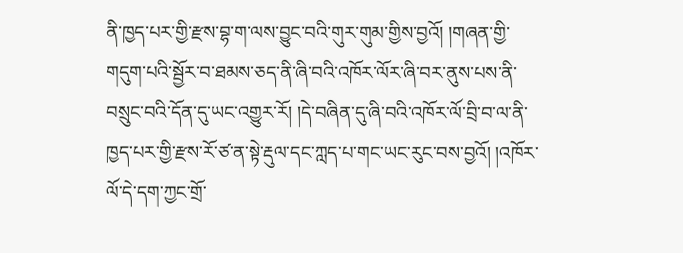ནི་ཁྱད་པར་གྱི་རྫས་བྷ་ག་ལས་བྱུང་བའི་གུར་གུམ་གྱིས་བྱའོ། །གཞན་གྱི་གདུག་པའི་སྦྱོར་བ་ཐམས་ཅད་ནི་ཞི་བའི་འཁོར་ལོར་ཞི་བར་ནུས་པས་ནི་བསྲུང་བའི་དོན་དུ་ཡང་འགྱུར་རོ། །དེ་བཞིན་དུ་ཞི་བའི་འཁོར་ལོ་བྲི་བ་ལ་ནི་ཁྱད་པར་གྱི་རྫས་རོ་ཙ་ན་སྟེ་རྡུལ་དང་ཀླད་པ་གང་ཡང་རུང་བས་བྱའོ། །འཁོར་ལོ་དེ་དག་ཀྱང་གྲོ་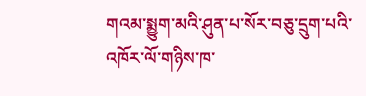གའམ་སྨྱུག་མའི་ཤུན་པ་སོར་བཅུ་དྲུག་པའི་འཁོར་ལོ་གཉིས་ཁ་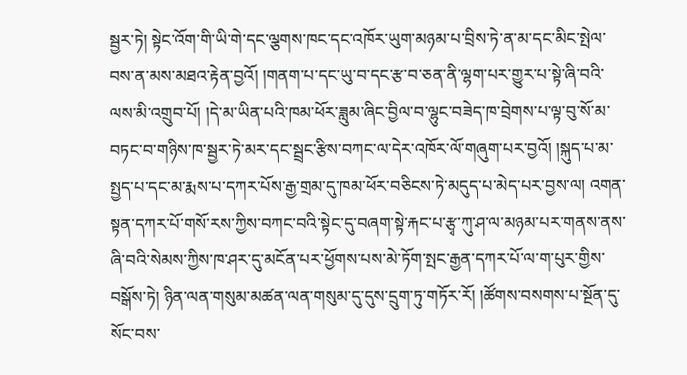སྦྱར་ཏེ། སྟེང་འོག་གི་ཡི་གེ་དང་ལྕགས་ཁང་དང་འཁོར་ཡུག་མཉམ་པ་བྲིས་ཏེ་ན་མ་དང་མིང་སྤེལ་བས་ན་མས་མཐའ་རྟེན་བྱའོ། །གནག་པ་དང་ཡུ་བ་དང་རྩ་བ་ཅན་ནི་ལྷག་པར་གྱུར་པ་སྟེ་ཞི་བའི་ལས་མི་འགྲུབ་པོ། །དེ་མ་ཡིན་པའི་ཁམ་ཕོར་ཟླུམ་ཞིང་བྱིལ་བ་ལྷུང་བཟེད་ཁ་བྲེགས་པ་ལྟ་བུ་སོ་མ་བཏང་བ་གཉིས་ཁ་སྦྱར་ཏེ་མར་དང་སྦྲང་རྩིས་བཀང་ལ་དེར་འཁོར་ལོ་གཞུག་པར་བྱའོ། །སྐུད་པ་མ་སྤྱད་པ་དང་མ་རྨས་པ་དཀར་པོས་རྒྱ་གྲམ་དུ་ཁམ་ཕོར་བཅིངས་ཏེ་མདུད་པ་མེད་པར་བྱས་ལ། འགན་སྟན་དཀར་པོ་གསོ་རས་ཀྱིས་བཀང་བའི་སྟེང་དུ་བཞག་སྟེ་རྐང་པ་རྩྭ་ཀུ་ཤ་ལ་མཉམ་པར་གནས་ནས་ཞི་བའི་སེམས་ཀྱིས་ཁ་ཤར་དུ་མངོན་པར་ཕྱོགས་པས་མེ་ཏོག་སྤང་རྒྱན་དཀར་པོ་ལ་ག་པུར་གྱིས་བསྒོས་ཏེ། ཉིན་ལན་གསུམ་མཚན་ལན་གསུམ་དུ་དུས་དྲུག་ཏུ་གཏོར་རོ། །ཚོགས་བསགས་པ་སྔོན་དུ་སོང་བས་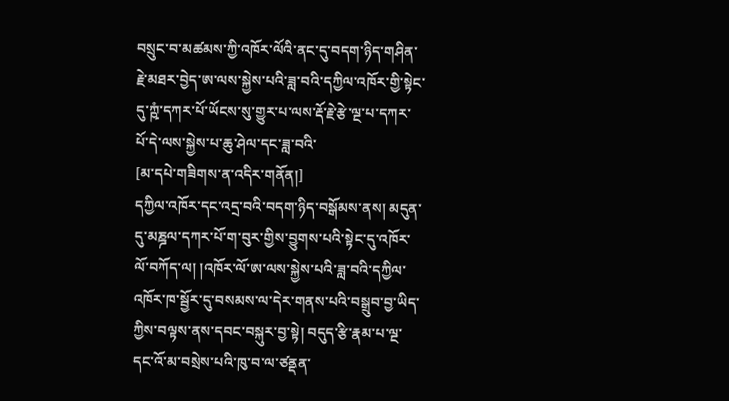བསྲུང་བ་མཚམས་ཀྱི་འཁོར་ལོའི་ནང་དུ་བདག་ཉིད་གཤིན་རྗེ་མཐར་བྱེད་ཨ་ལས་སྐྱེས་པའི་ཟླ་བའི་དཀྱིལ་འཁོར་གྱི་སྟེང་དུ་ཀྵཾ་དཀར་པོ་ཡོངས་སུ་གྱུར་པ་ལས་རྡོ་རྗེ་རྩེ་ལྔ་པ་དཀར་པོ་དེ་ལས་སྐྱེས་པ་ཆུ་ཤེལ་དང་ཟླ་བའི་
[མ་དཔེ་གཟིགས་ན་འདིར་གནོན།]
དཀྱིལ་འཁོར་དང་འདྲ་བའི་བདག་ཉིད་བསྒོམས་ནས། མདུན་དུ་མཎྜལ་དཀར་པོ་ག་བུར་གྱིས་བྱུགས་པའི་སྟེང་དུ་འཁོར་ལོ་བཀོད་ལ། །འཁོར་ལོ་ཨ་ལས་སྐྱེས་པའི་ཟླ་བའི་དཀྱིལ་འཁོར་ཁ་སྦྱོར་དུ་བསམས་ལ་དེར་གནས་པའི་བསྒྲུབ་བྱ་ཡིད་ཀྱིས་བལྟས་ནས་དབང་བསྐུར་བྱ་སྟེ། བདུད་རྩི་རྣམ་པ་ལྔ་དང་འོ་མ་བསྲེས་པའི་ཁུ་བ་ལ་ཙནྡན་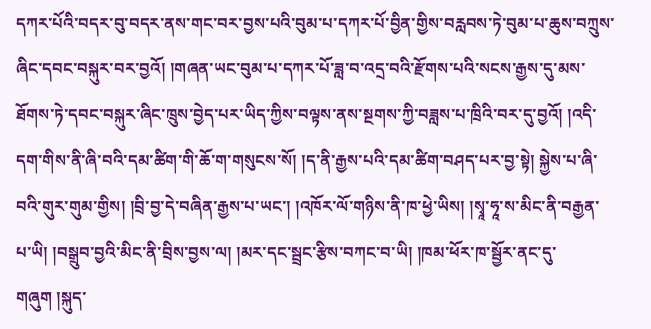དཀར་པོའི་བདར་བུ་བདར་ནས་གང་བར་བྱས་པའི་བུམ་པ་དཀར་པོ་བྱིན་གྱིས་བརླབས་ཏེ་བུམ་པ་ཆུས་བཀྲུས་ཞིང་དབང་བསྐུར་བར་བྱའོ། །གཞན་ཡང་བུམ་པ་དཀར་པོ་ཟླ་བ་འདྲ་བའི་རྫོགས་པའི་སངས་རྒྱས་དུ་མས་ཐོགས་ཏེ་དབང་བསྐུར་ཞིང་ཁྲུས་བྱེད་པར་ཡིད་ཀྱིས་བལྟས་ནས་སྔགས་ཀྱི་བཟླས་པ་ཁྲིའི་བར་དུ་བྱའོ། །འདི་དག་གིས་ནི་ཞི་བའི་དམ་ཚིག་གི་ཆོ་ག་གསུངས་སོ། །ད་ནི་རྒྱས་པའི་དམ་ཚིག་བཤད་པར་བྱ་སྟེ། སྐྱེས་པ་ཞི་བའི་གུར་གུམ་གྱིས། །བྲི་བྱ་དེ་བཞིན་རྒྱས་པ་ཡང་། །འཁོར་ལོ་གཉིས་ནི་ཁ་ཕྱེ་ཡིས། །སྭཱ་ཧཱ་ས་མིང་ནི་བརྒྱན་པ་ཡི། །བསྒྲུབ་བྱའི་མིང་ནི་བྲིས་བྱས་ལ། །མར་དང་སྦྲང་རྩིས་བཀང་བ་ཡི། །ཁམ་ཕོར་ཁ་སྦྱོར་ནང་དུ་གཞུག །སྐུད་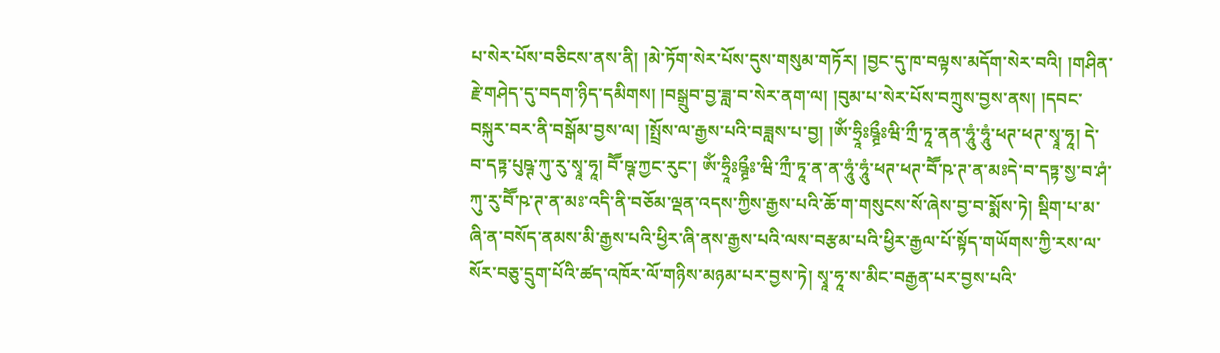པ་སེར་པོས་བཅིངས་ནས་ནི། །མེ་ཏོག་སེར་པོས་དུས་གསུམ་གཏོར། །བྱང་དུ་ཁ་བལྟས་མདོག་སེར་བའི། །གཤིན་རྗེ་གཤེད་དུ་བདག་ཉིད་དམིགས། །བསྒྲུབ་བྱ་ཟླ་བ་སེར་ནག་ལ། །བུམ་པ་སེར་པོས་བཀྲུས་བྱས་ནས། །དབང་བསྐུར་བར་ནི་བསྒོམ་བྱས་ལ། །སྤྲོས་ལ་རྒྱས་པའི་བཟླས་པ་བྱ། །ཨོཾ་ཧྲཱིཿཥྚྲྀཿཝི་ཀྲྀ་ཏཱ་ནན་ཧཱུཾ་ཧཱུཾ་ཕཊ་ཕཊ་སྭཱ་ཧཱ། དེ་བ་དཏྟ་པུཥྚ་ཀུ་རུ་སྭཱ་ཧཱ། བཽ་ཥྚ་ཀྱང་རུང་། ཨོཾ་ཧྲཱིཿཥྚྲྀཿ་ཝི་ཀྲྀ་ཏཱ་ན་ན་ཧཱུཾ་ཧཱུཾ་ཕཊ་ཕཊ་བཽ་ཥ་ཊ་ན་མཿདེ་བ་དཏྟ་སྱ་བ་ཤཾ་ཀུ་རུ་བཽ་ཥ་ཊ་ན་མཿ་འདི་ནི་བཅོམ་ལྡན་འདས་ཀྱིས་རྒྱས་པའི་ཆོ་ག་གསུངས་སོ་ཞེས་བྱ་བ་སྨོས་ཏེ། སྡིག་པ་མ་ཞི་ན་བསོད་ནམས་མི་རྒྱས་པའི་ཕྱིར་ཞི་ནས་རྒྱས་པའི་ལས་བརྩམ་པའི་ཕྱིར་རྒྱལ་པོ་སྟོད་གཡོགས་ཀྱི་རས་ལ་སོར་བཅུ་དྲུག་པོའི་ཚད་འཁོར་ལོ་གཉིས་མཉམ་པར་བྱས་ཏེ། སྭཱ་ཧཱ་ས་མིང་བརྒྱན་པར་བྱས་པའི་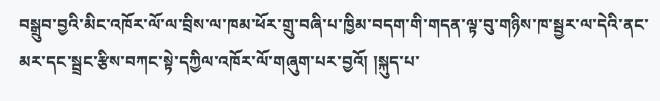བསྒྲུབ་བྱའི་མིང་འཁོར་ལོ་ལ་བྲིས་ལ་ཁམ་ཕོར་གྲུ་བཞི་པ་ཁྱིམ་བདག་གི་གདན་ལྟ་བུ་གཉིས་ཁ་སྦྱར་ལ་དེའི་ནང་མར་དང་སྦྲང་རྩིས་བཀང་སྟེ་དཀྱིལ་འཁོར་ལོ་གཞུག་པར་བྱའོ། །སྐུད་པ་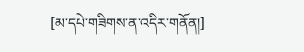[མ་དཔེ་གཟིགས་ན་འདིར་གནོན།]